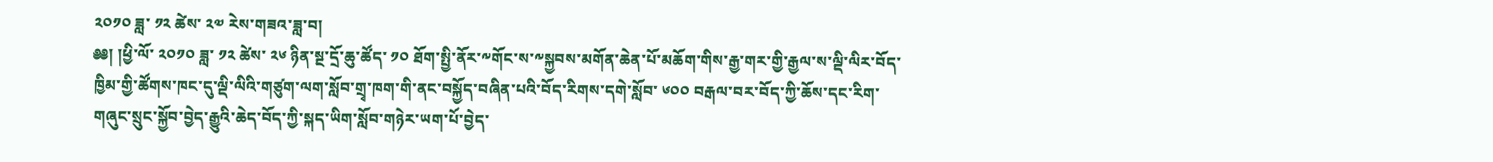༢༠༡༠ ཟླ་ ༡༢ ཚེས་ ༢༧ རེས་གཟའ་ཟླ་བ།
༅༅། །ཕྱི་ལོ་ ༢༠༡༠ ཟླ་ ༡༢ ཚེས་ ༢༦ ཉིན་སྔ་དྲོ་ཆུ་ཚོད་ ༡༠ ཐོག་སྤྱི་ནོར་༸གོང་ས་༸སྐྱབས་མགོན་ཆེན་པོ་མཆོག་གིས་རྒྱ་གར་གྱི་རྒྱལ་ས་ལྡི་ལིར་བོད་ཁྱིམ་གྱི་ཚོགས་ཁང་དུ་ལྡི་ལིའི་གཙུག་ལག་སློབ་གྲྭ་ཁག་གི་ནང་བསྐྱོད་བཞིན་པའི་བོད་རིགས་དགེ་སློབ་ ༦༠༠ བརྒལ་བར་བོད་ཀྱི་ཆོས་དང་རིག་གཞུང་སྲུང་སྐྱོབ་བྱེད་རྒྱུའི་ཆེད་བོད་ཀྱི་སྐད་ཡིག་སློབ་གཉེར་ཡག་པོ་བྱེད་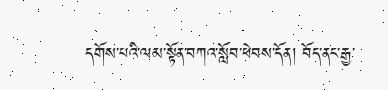དགོས་པའི་ལམ་སྟོན་བཀའ་སློབ་ཕེབས་དོན། བོད་ནང་རྒྱ་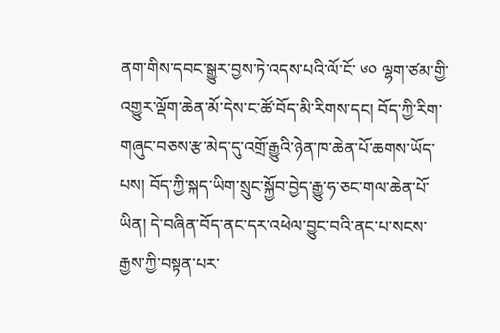ནག་གིས་དབང་སྒྱུར་བྱས་ཏེ་འདས་པའི་ལོ་ངོ་ ༦༠ ལྷག་ཙམ་གྱི་འགྱུར་ལྡོག་ཆེན་མོ་དེས་ང་ཚོ་བོད་མི་རིགས་དང། བོད་ཀྱི་རིག་གཞུང་བཅས་རྩ་མེད་དུ་འགྲོ་རྒྱུའི་ཉེན་ཁ་ཆེན་པོ་ཆགས་ཡོད་པས། བོད་ཀྱི་སྐད་ཡིག་སྲུང་སྐྱོབ་བྱེད་རྒྱུ་ཧ་ཅང་གལ་ཆེན་པོ་ཡིན། དེ་བཞིན་བོད་ནང་དར་འཕེལ་བྱུང་བའི་ནང་པ་སངས་རྒྱས་ཀྱི་བསྟན་པར་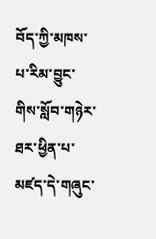བོད་ཀྱི་མཁས་པ་རིམ་བྱུང་གིས་སློབ་གཉེར་ཐར་ཕྱིན་པ་མཛད་དེ་གཞུང་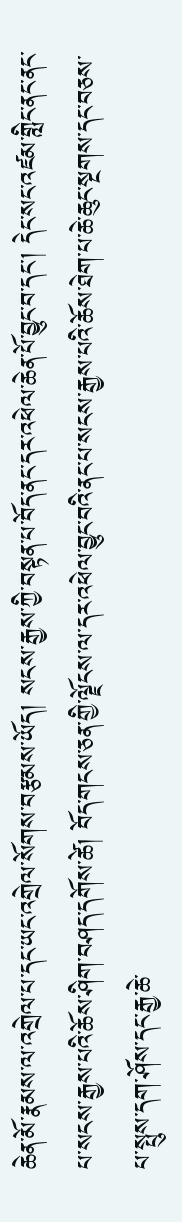ཆེན་མོ་རྣམས་ལ་འགྲེལ་པ་དང་ཡང་འགྲེལ་སོགས་བརྩམས་ཡོད། སངས་རྒྱས་ཀྱི་བསྟན་པ་བོད་ནང་དར་འཕེལ་ཆེན་པོ་བྱུང་བ་དང་། དེང་སང་འཛམ་གླིང་ནང་ནང་པ་སངས་རྒྱས་པའི་ཆོས་ཤིག་བཤད་དགོས་ཚེ། བོད་གངས་ཅན་གྱི་ལྗོངས་ལ་དར་འཕེལ་བྱུང་བའི་ནང་པ་སངས་རྒྱས་པའི་ཆོས་ཐེག་པ་ཆེ་ཆུང་སྔགས་དང་བཅས་པ་སྤུས་དག་ཤོས་དང་རྒྱ་ཆེ་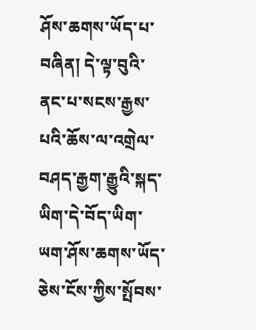ཤོས་ཆགས་ཡོད་པ་བཞིན། དེ་ལྟ་བུའི་ནང་པ་སངས་རྒྱས་པའི་ཆོས་ལ་འགྲེལ་བཤད་རྒྱག་རྒྱུའི་སྐད་ཡིག་དེ་བོད་ཡིག་ཡག་ཤོས་ཆགས་ཡོད་ཅེས་ངོས་ཀྱིས་སྤོབས་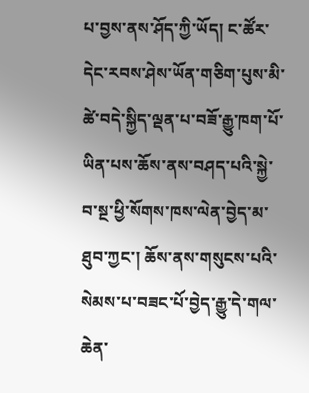པ་བྱས་ནས་ཤོད་ཀྱི་ཡོད། ང་ཚོར་དེང་རབས་ཤེས་ཡོན་གཅིག་པུས་མི་ཚེ་བདེ་སྐྱིད་ལྡན་པ་བཟོ་རྒྱུ་ཁག་པོ་ཡིན་པས་ཆོས་ནས་བཤད་པའི་སྐྱེ་བ་སྔ་ཕྱི་སོགས་ཁས་ལེན་བྱེད་མ་ཐུབ་ཀྱང་། ཆོས་ནས་གསུངས་པའི་སེམས་པ་བཟང་པོ་བྱེད་རྒྱུ་དེ་གལ་ཆེན་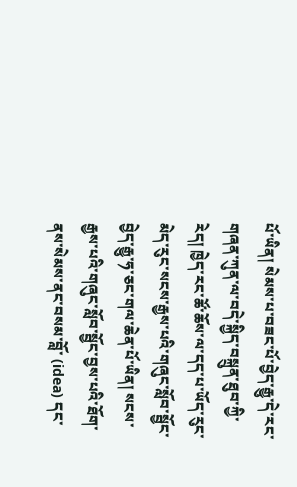པོ་ཡིན། སེམས་པ་བཟང་པོ་བྱེད་རྒྱུ་དེ་རང་གཞན་ཀུན་ལ་བདེ་སྐྱིད་བསྐྲུན་ཐུབ་ཀྱི་རེད། ཁྱེད་རང་ཚོ་ཆོས་ལ་དད་པ་ཡོད་རུང་མེད་རུང་སངས་རྒྱས་པའི་གཞུང་སློབ་སྦྱོང་བྱེད་རྒྱུ་ཧ་ཅང་གལ་ཆེན་པོ་ཡིན། སངས་རྒྱས་པའི་གཞུང་སློབ་སྦྱོང་བྱས་པའི་ཐོག་ནས་སེམས་ནང་བསམ་བློ་ (idea) དང་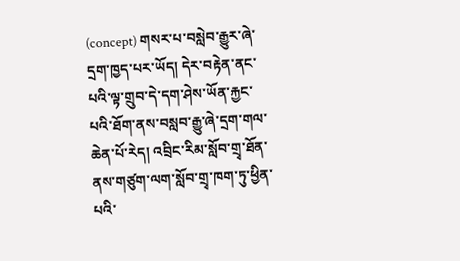(concept) གསར་པ་བསླེབ་རྒྱུར་ཞེ་དྲག་ཁྱད་པར་ཡོད། དེར་བརྟེན་ནང་པའི་ལྟ་གྲུབ་དེ་དག་ཤེས་ཡོན་རྐྱང་པའི་ཐོག་ནས་བསླབ་རྒྱུ་ཞེ་དྲག་གལ་ཆེན་པོ་རེད། འབྲིང་རིམ་སློབ་གྲྭ་ཐོན་ནས་གཙུག་ལག་སློབ་གྲྭ་ཁག་ཏུ་ཕྱིན་པའི་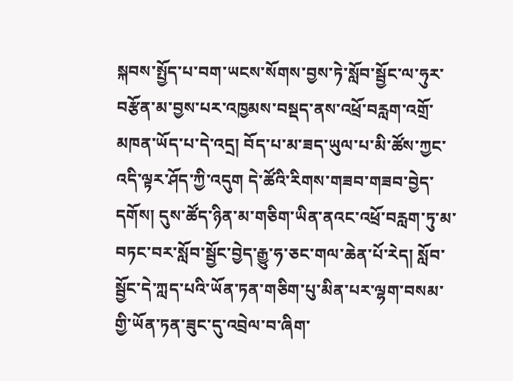སྐབས་སྤྱོད་པ་བག་ཡངས་སོགས་བྱས་ཏེ་སློབ་སྦྱོང་ལ་ཧུར་བརྩོན་མ་བྱས་པར་འཁྱམས་བསྡད་ནས་འཕྲོ་བརླག་འགྲོ་མཁན་ཡོད་པ་དེ་འདྲ། བོད་པ་མ་ཟད་ཡུལ་པ་མི་ཚོས་ཀྱང་འདི་ལྟར་ཤོད་ཀྱི་འདུག དེ་ཚོའི་རིགས་གཟབ་གཟབ་བྱེད་དགོས། དུས་ཚོད་ཉིན་མ་གཅིག་ཡིན་ནའང་འཕྲོ་བརླག་ཏུ་མ་བཏང་བར་སློབ་སྦྱོང་བྱེད་རྒྱུ་ཧ་ཅང་གལ་ཆེན་པོ་རེད། སློབ་སྦྱོང་དེ་ཀླད་པའི་ཡོན་ཏན་གཅིག་པུ་མིན་པར་ལྷག་བསམ་གྱི་ཡོན་ཏན་ཟུང་དུ་འབྲེལ་བ་ཞིག་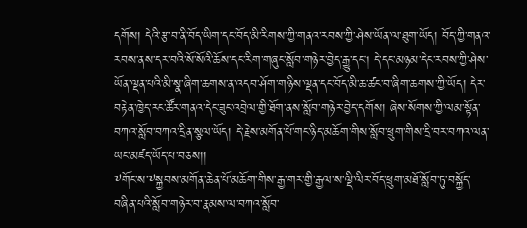དགོས། དེའི་རྩ་བ་ནི་བོད་ཡིག་དང་བོད་མི་རིགས་ཀྱི་གནའ་རབས་ཀྱི་ཤེས་ཡོན་ལ་ཐུག་ཡོད། བོད་ཀྱི་གནའ་རབས་ནས་དར་བའི་སོ་སོའི་ཆོས་དང་རིག་གཞུང་སློབ་གཉེར་བྱེད་རྒྱུ་དང། དེ་དང་མཉམ་དེང་རབས་ཀྱི་ཤེས་ཡོན་ལྡན་པའི་མི་སྣ་ཞིག་ཆགས་ན་འདབ་ཤོག་གཉིས་ལྡན་དང་བོད་མི་ཆ་ཚང་བ་ཞིག་ཆགས་ཀྱི་ཡོད། དེར་བརྟེན་ཁྱེད་རང་ཚོར་གནའ་དེང་ཟུང་འབྲེལ་གྱི་ཐོག་ནས་སློབ་གཉེར་བྱེད་དགོས། ཞེས་སོགས་ཀྱི་ལམ་སྟོན་བཀའ་སློབ་བཀའ་དྲིན་སྩལ་ཡོད། དེ་རྗེས་མགོན་པོ་གང་ཉིད་མཆོག་གིས་སློབ་ཕྲུག་གིས་དྲི་བར་བཀའ་ལན་ཡང་མཛད་ཡོད་པ་བཅས།།
༸གོང་ས་༸སྐྱབས་མགོན་ཆེན་པོ་མཆོག་གིས་རྒྱ་གར་གྱི་རྒྱལ་ས་ལྡི་ལིར་བོད་ཕྲུག་མཐོ་སློབ་ཏུ་བསྐྱོད་བཞིན་པའི་སློབ་གཉེར་བ་རྣམས་ལ་བཀའ་སློབ་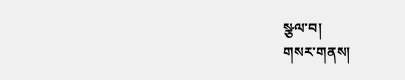སྩལ་བ།
གསར་གནས།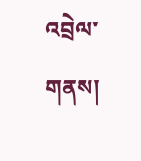འབྲེལ་གནས།